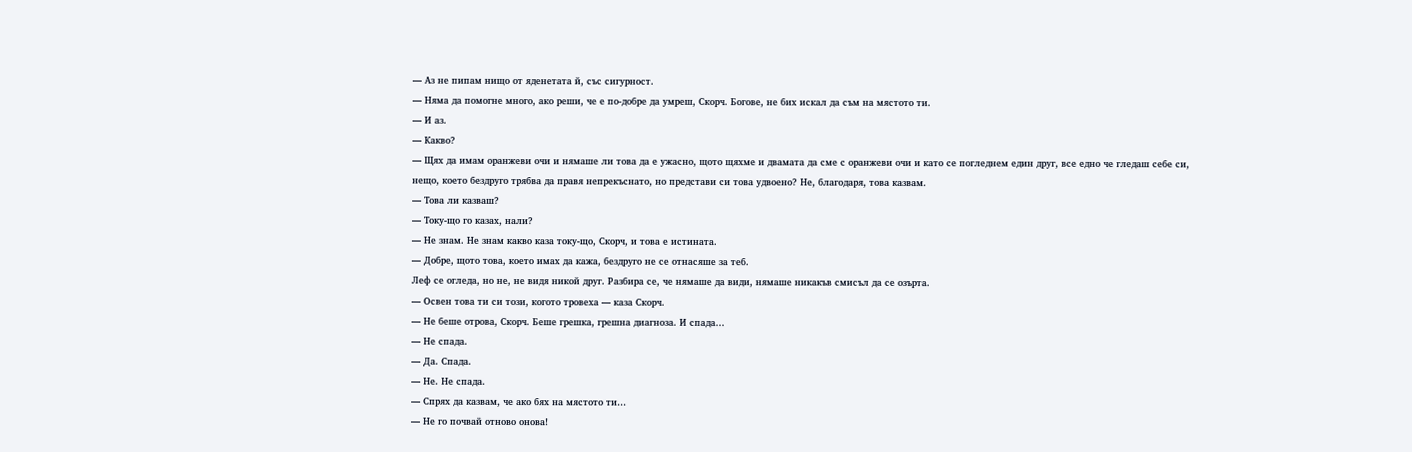— Аз не пипам нищо от яденетата й, със сигурност.
— Няма да помогне много, ако реши, че е по-добре да умреш, Скорч. Богове, не бих искал да съм на мястото ти.
— И аз.
— Какво?
— Щях да имам оранжеви очи и нямаше ли това да е ужасно, щото щяхме и двамата да сме с оранжеви очи и като се погледнем един друг, все едно че гледаш себе си, нещо, което бездруго трябва да правя непрекъснато, но представи си това удвоено? Не, благодаря, това казвам.
— Това ли казваш?
— Току-що го казах, нали?
— Не знам. Не знам какво каза току-що, Скорч, и това е истината.
— Добре, щото това, което имах да кажа, бездруго не се отнасяше за теб.
Леф се огледа, но не, не видя никой друг. Разбира се, че нямаше да види, нямаше никакъв смисъл да се озърта.
— Освен това ти си този, когото тровеха — каза Скорч.
— Не беше отрова, Скорч. Беше грешка, грешна диагноза. И спада…
— Не спада.
— Да. Спада.
— Не. Не спада.
— Спрях да казвам, че ако бях на мястото ти…
— Не го почвай отново онова!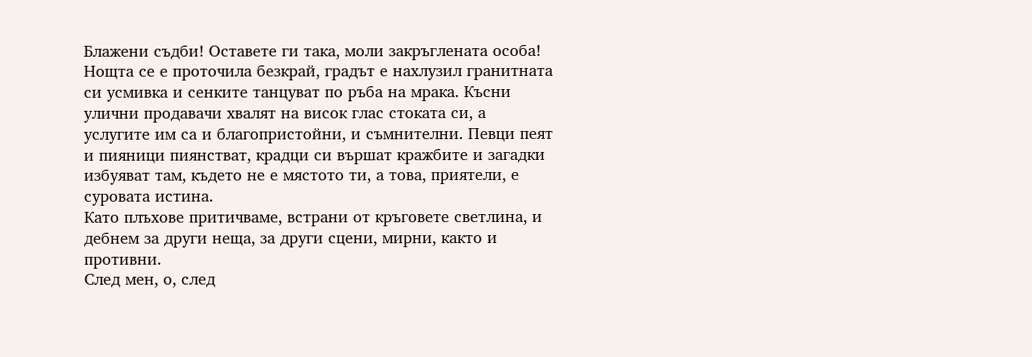Блажени съдби! Оставете ги така, моли закръглената особа! Нощта се е проточила безкрай, градът е нахлузил гранитната си усмивка и сенките танцуват по ръба на мрака. Късни улични продавачи хвалят на висок глас стоката си, а услугите им са и благопристойни, и съмнителни. Певци пеят и пияници пиянстват, крадци си вършат кражбите и загадки избуяват там, където не е мястото ти, а това, приятели, е суровата истина.
Като плъхове притичваме, встрани от кръговете светлина, и дебнем за други неща, за други сцени, мирни, както и противни.
След мен, о, след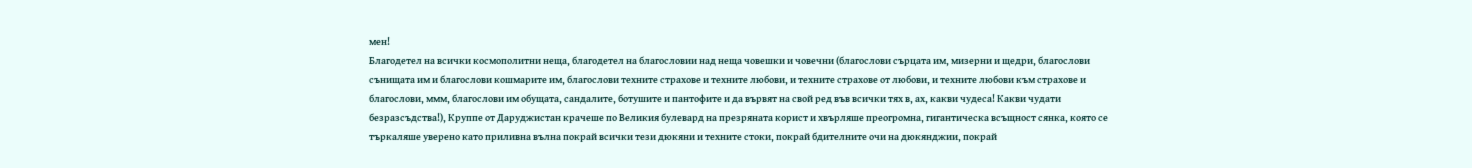мен!
Благодетел на всички космополитни неща, благодетел на благословии над неща човешки и човечни (благослови сърцата им, мизерни и щедри, благослови сънищата им и благослови кошмарите им, благослови техните страхове и техните любови, и техните страхове от любови, и техните любови към страхове и благослови, ммм, благослови им обущата, сандалите, ботушите и пантофите и да вървят на свой ред във всички тях в, ах, какви чудеса! Какви чудати безразсъдства!), Круппе от Даруджистан крачеше по Великия булевард на презряната корист и хвърляше преогромна, гигантическа всъщност сянка, която се търкаляше уверено като приливна вълна покрай всички тези дюкяни и техните стоки, покрай бдителните очи на дюкянджии, покрай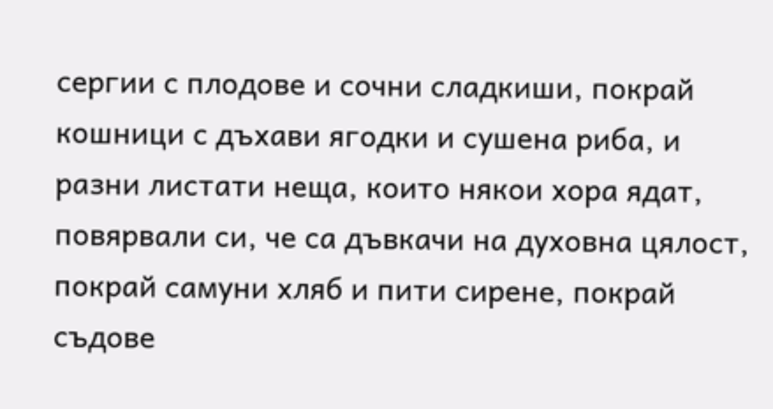сергии с плодове и сочни сладкиши, покрай кошници с дъхави ягодки и сушена риба, и разни листати неща, които някои хора ядат, повярвали си, че са дъвкачи на духовна цялост, покрай самуни хляб и пити сирене, покрай съдове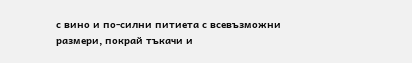с вино и по-силни питиета с всевъзможни размери, покрай тъкачи и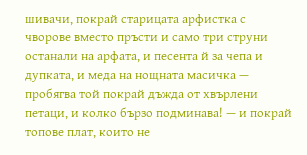шивачи, покрай старицата арфистка с чворове вместо пръсти и само три струни останали на арфата, и песента й за чепа и дупката, и меда на нощната масичка — пробягва той покрай дъжда от хвърлени петаци, и колко бързо подминава! — и покрай топове плат, които не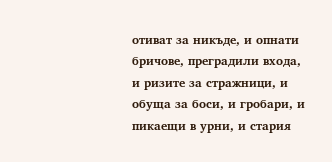отиват за никъде, и опнати бричове, преградили входа, и ризите за стражници, и обуща за боси, и гробари, и пикаещи в урни, и стария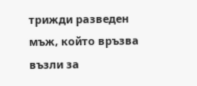трижди разведен мъж, който връзва възли за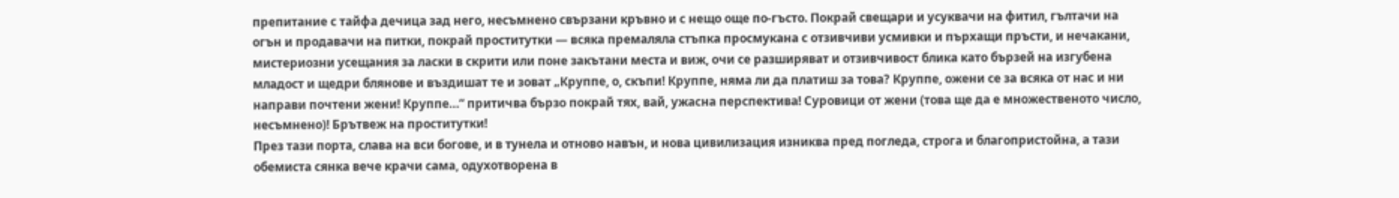препитание с тайфа дечица зад него, несъмнено свързани кръвно и с нещо още по-гъсто. Покрай свещари и усуквачи на фитил, гълтачи на огън и продавачи на питки, покрай проститутки — всяка премаляла стъпка просмукана с отзивчиви усмивки и пърхащи пръсти, и нечакани, мистериозни усещания за ласки в скрити или поне закътани места и виж, очи се разширяват и отзивчивост блика като бързей на изгубена младост и щедри блянове и въздишат те и зоват „Круппе, о, скъпи! Круппе, няма ли да платиш за това? Круппе, ожени се за всяка от нас и ни направи почтени жени! Круппе…“ притичва бързо покрай тях, вай, ужасна перспектива! Суровици от жени (това ще да е множественото число, несъмнено)! Брътвеж на проститутки!
През тази порта, слава на вси богове, и в тунела и отново навън, и нова цивилизация изниква пред погледа, строга и благопристойна, а тази обемиста сянка вече крачи сама, одухотворена в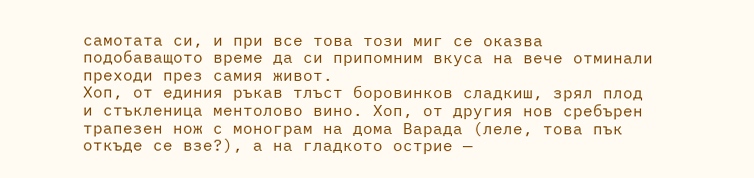самотата си, и при все това този миг се оказва подобаващото време да си припомним вкуса на вече отминали преходи през самия живот.
Хоп, от единия ръкав тлъст боровинков сладкиш, зрял плод и стъкленица ментолово вино. Хоп, от другия нов сребърен трапезен нож с монограм на дома Варада (леле, това пък откъде се взе?), а на гладкото острие —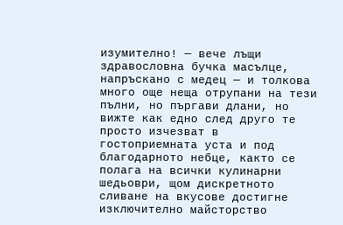изумително! — вече лъщи здравословна бучка масълце, напръскано с медец — и толкова много още неща отрупани на тези пълни, но пъргави длани, но вижте как едно след друго те просто изчезват в гостоприемната уста и под благодарното небце, както се полага на всички кулинарни шедьоври, щом дискретното сливане на вкусове достигне изключително майсторство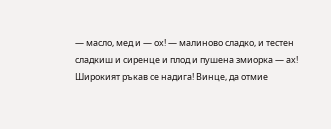— масло, мед и — ох! — малиново сладко, и тестен сладкиш и сиренце и плод и пушена змиорка — ах! Широкият ръкав се надига! Винце, да отмие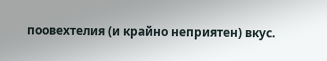поовехтелия (и крайно неприятен) вкус.